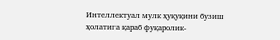Интеллектуал мулк ҳуқуқини бузиш ҳолатига қараб фуқаролик-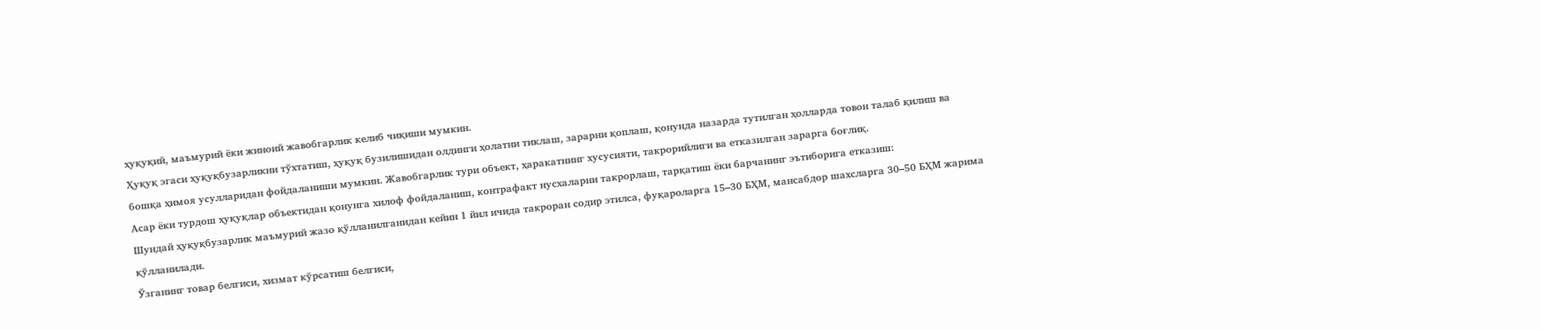ҳуқуқий, маъмурий ёки жиноий жавобгарлик келиб чиқиши мумкин.
Ҳуқуқ эгаси ҳуқуқбузарликни тўхтатиш, ҳуқуқ бузилишидан олдинги ҳолатни тиклаш, зарарни қоплаш, қонунда назарда тутилган ҳолларда товон талаб қилиш ва бошқа ҳимоя усулларидан фойдаланиши мумкин. Жавобгарлик тури объект, ҳаракатнинг хусусияти, такрорийлиги ва етказилган зарарга боғлиқ.
Асар ёки турдош ҳуқуқлар объектидан қонунга хилоф фойдаланиш, контрафакт нусхаларни такрорлаш, тарқатиш ёки барчанинг эътиборига етказиш:
Шундай ҳуқуқбузарлик маъмурий жазо қўлланилганидан кейин 1 йил ичида такроран содир этилса, фуқароларга 15–30 БҲМ, мансабдор шахсларга 30–50 БҲМ жарима қўлланилади.
Ўзганинг товар белгиси, хизмат кўрсатиш белгиси,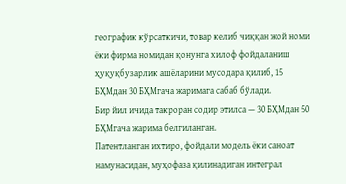географик кўрсаткичи, товар келиб чиққан жой номи ёки фирма номидан қонунга хилоф фойдаланиш ҳуқуқбузарлик ашёларини мусодара қилиб, 15 БҲМдан 30 БҲМгача жаримага сабаб бўлади.
Бир йил ичида такроран содир этилса — 30 БҲМдан 50 БҲМгача жарима белгиланган.
Патентланган ихтиро, фойдали модель ёки саноат намунасидан, муҳофаза қилинадиган интеграл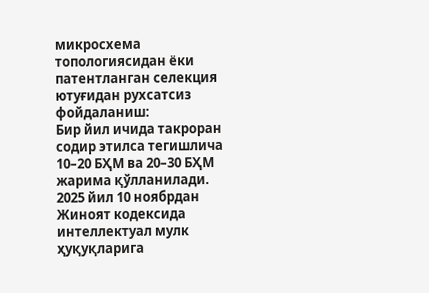микросхема топологиясидан ёки патентланган селекция ютуғидан рухсатсиз фойдаланиш:
Бир йил ичида такроран содир этилса тегишлича 10–20 БҲМ ва 20–30 БҲМ жарима қўлланилади.
2025 йил 10 ноябрдан Жиноят кодексида интеллектуал мулк ҳуқуқларига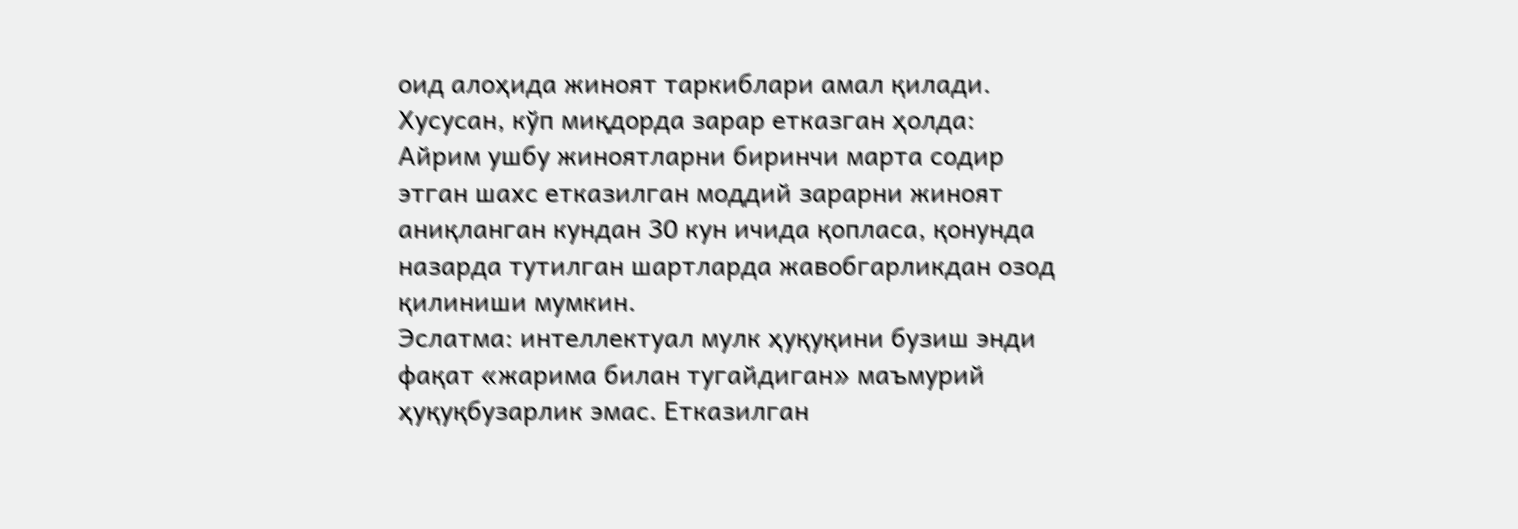оид алоҳида жиноят таркиблари амал қилади.
Хусусан, кўп миқдорда зарар етказган ҳолда:
Айрим ушбу жиноятларни биринчи марта содир этган шахс етказилган моддий зарарни жиноят аниқланган кундан 30 кун ичида қопласа, қонунда назарда тутилган шартларда жавобгарликдан озод қилиниши мумкин.
Эслатма: интеллектуал мулк ҳуқуқини бузиш энди фақат «жарима билан тугайдиган» маъмурий ҳуқуқбузарлик эмас. Етказилган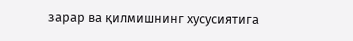зарар ва қилмишнинг хусусиятига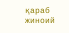қараб жиноий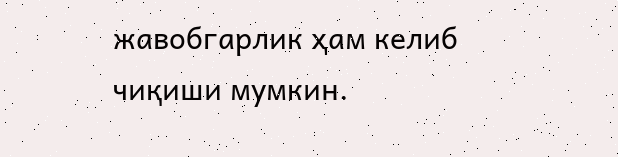жавобгарлик ҳам келиб чиқиши мумкин.